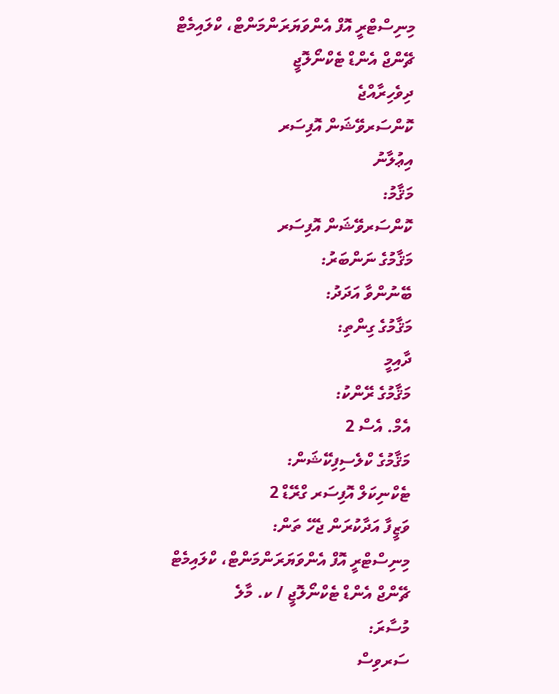މިނިސްޓްރީ އޮފް އެންވަޔަރަންމަންޓް، ކްލައިމެޓް ޗޭންޖް އެންޑް ޓެކްނޯލޮޖީ
ދިވެހިރާއްޖެ
ކޮންސަރވޭޝަން އޮފިސަރ
އިޢުލާނު
މަޤާމު:
ކޮންސަރވޭޝަން އޮފިސަރ
މަޤާމުގެ ނަންބަރު:
ބޭނުންވާ އަދަދު:
މަޤާމުގެ ގިންތި:
ދާއިމީ
މަޤާމުގެ ރޭންކު:
އެމް. އެސް 2
މަޤާމުގެ ކްލެސިފިކޭޝަން:
ޓެކްނިކަލް އޮފިސަރ ގްރޭޑް 2
ވަޒީފާ އަދާކުރަން ޖެހޭ ތަން:
މިނިސްޓްރީ އޮފް އެންވަޔަރަންމަންޓް، ކްލައިމެޓް ޗޭންޖް އެންޑް ޓެކްނޯލޮޖީ / ކ. މާލެ
މުސާރަ:
ސަރވިސް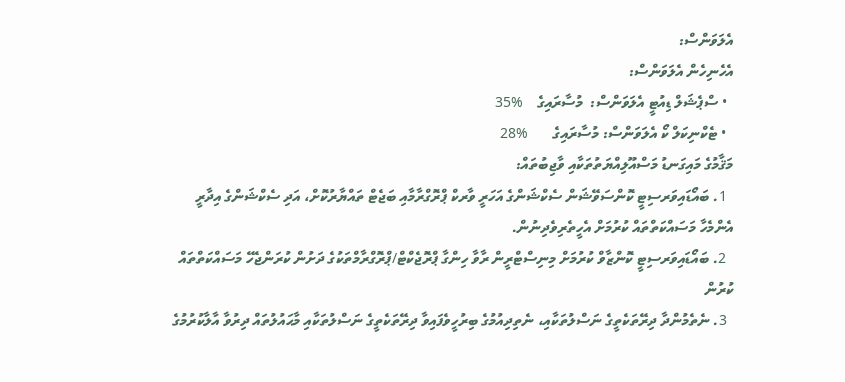އެލަވަންސް:
އެހެނިހެން އެލަވަންސް:
  • ސްޕެޝަލް ޑިއުޓީ އެލަވަންސް:  މުސާރައިގެ    %35
  • ޓެކްނިކަލް ކޯ އެލަވަންސް: މުސާރައިގެ       %28
މަޤާމުގެ މައިގަނޑު މަސްއޫލިއްޔަތުތަކާއި ވާޖިބުތައް:
  1. ބައޯޑައިވަރސިޓީ ކޮންސަވޭޝަން ސެކްޝަންގެ އަހަރީ ވާރކް ޕްރޮގްރާމާއި ބަޖެޓް ތައްޔާރުކޮށް، އަދި ސެކްޝަންގެ އިދާރީ އެންމެހާ މަސައްކަތްތައް ކުރުމަށް އެހީތެރިވެދިނުން.
  2. ބައޯޑައިވަރސިޓީ ކޮންޒާވް ކުރުމަށް މިނިސްޓްރީން ރާވާ ހިންގާ ޕްރޮޖެކްޓް/ޕްރޮގްރާމްތަކުގެ ދަށުން ކުރަންޖެހޭ މަސައްކަތްތައް ކުރުން
  3. ނެތެމުންދާ ދިރޭތަކެތީގެ ނަސްލުތަކާއި، ނެތިދިއުމުގެ ބިރުހީވެފައިވާ ދިރޭތަކެތީގެ ނަސްލުތަކާއި މާޙައުލުތައް ދިރުވާ އާލާކުރުމުގެ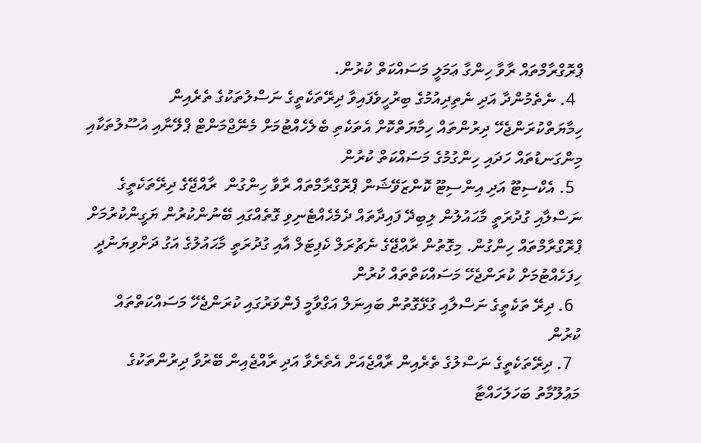ޕްރޮގްރާމްތައް ރާވާ ހިންގާ ޢަމަލީ މަސައްކަތް ކުރުން.
  4. ނެތެމުންދާ އަދި ނެތިދިއުމުގެ ބިރުހީވެފައިވާ ދިރޭތަކެތީގެ ނަސްލުތަކުގެ ތެރެއިން ހިމާޔަތްކުރަންޖެހޭ ދިރުންތައް ހިމާޔަތްކޮށް އެތަކެތި ބެލެހެއްޓުމަށް މެނޭޖްމަންޓް ޕްލޭނާއި އުސޫލުތަކާއި މިންގަނޑުތައް ހަދައި ހިންގުމުގެ މަސައްކަތް ކުރުން
  5. އެކްސިޓޫ އަދި އިންސިޓޫ ކޮންޒަވޭޝަން ޕްރޮގްރާމްތައް ރާވާ ހިންގުން  ރާއްޖޭގެ ދިރޭތަކެތީގެ ނަސްލާއި ގުދުރަތީ މާޙައުލުން ލިބިދޭ ފައިދާތައް ދެމެހެއްޓެނިވި ގޮތެއްގައި ބޭނުންކުރުން ޔަގީންކުރުމަށް ޕްރޮގްރާމްތައް ހިންގުން. މިގޮތުން ރާޢްޖޭގެ ނެޗުރަލް ކެޕިޓަލް އާއި ގުދުރަތީ މާޙައުލުގެ އަގު ދަށްވިޔަނުދީ ހިފަހެއްޓުމަށް ކުރަންޖެހޭ މަސައްކަތްތައް ކުރުން
  6. ދިރޭ ތަކެތީގެ ނަސްލާއި ގުޅޭގޮތުން ބައިނަލް އަގްވާމީ ފެންވަރުގައި ކުރަންޖެހޭ މަސައްކަތްތައް ކުރުން
  7. ދިރޭތަކެތީގެ ނަސްލުގެ ތެރެއިން ރާއްޖެއަށް އެތެރެވާ އަދި ރާއްޖެއިން ބޭރުވާ ދިރުންތަކުގެ މަޢުލޫމާތު ބަހަލަހައްޓާ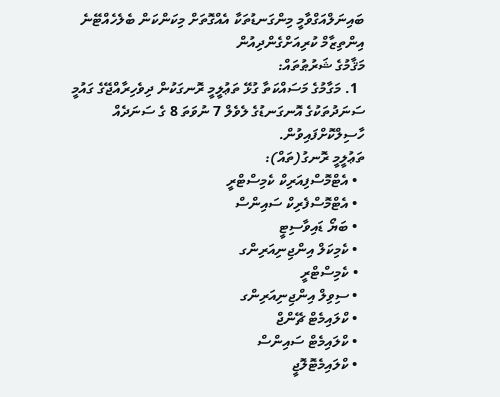ބައިނަލްއަގްވާމީ މިންގަނޑުތަކާ އެއްގޮތަށް މިކަންކަން ބެލެހެއްޓޭނެ އިންތިޒާމް ކުރިއަށްގެންދިއުން
މަޤާމުގެ ޝަރުޠުތައް:
  1. މަގާމުގެ މަސައްކަތާ ގުޅޭ ތަޢުލީމީ ރޮނގަކުން ދިވެހިރާއްޖޭގެ ގައުމީ ސަނަދުތަކުގެ އޮނގަނޑުގެ ލެވެލް 7 ނުވަތަ 8 ގެ ސަނަދެއް ހާސިލްކޮށްފައިވުން.
ތަޢުލީމީ ރޮނގު(ތައް):
  • އެޓްމޮސްފިއަރިކް ކެމިސްޓްރީ
  • އެޓްމޮސްފެރިކް ސައިންސް
  • ބަޔޯ ޑައިވާސިޓީ
  • ކެމިކަލް އިންޖިނިއަރިންގ
  • ކެމިސްޓްރީ
  • ސިވިލް އިންޖިނިއަރިންގ
  • ކްލައިމެޓް ޗޭންޖް
  • ކްލައިމެޓް ސައިންސް
  • ކްލައިމެޓޮލޮޖީ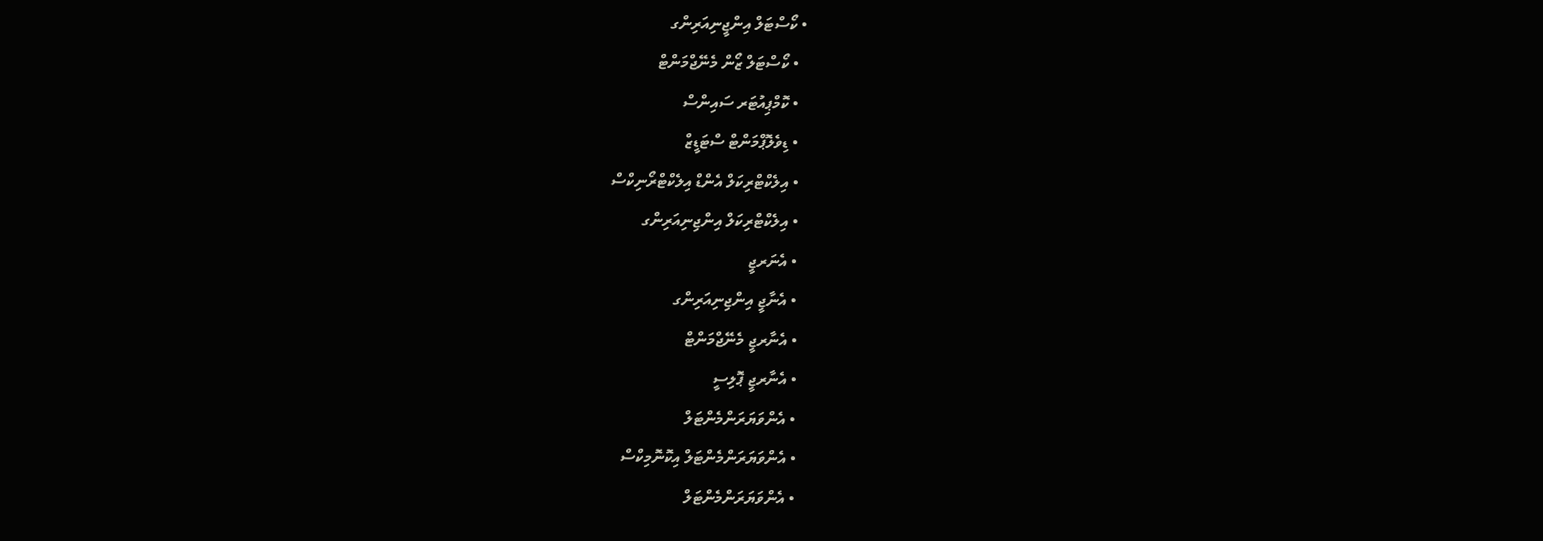• ކޯސްޓަލް އިންޖީނިއަރިންގ
  • ކޯސްޓަލް ޒޯން މެނޭޖްމަންޓް
  • ކޮމްޕިއުޓަރ ސައިންސް
  • ޑިވެލޮޕްމަންޓް ސްޓަޑީޒް
  • އިލެކްޓްރިކަލް އެންޑް އިލެކްޓްރޯނިކްސް
  • އިލެކްޓްރިކަލް އިންޖިނިއަރިންގ
  • އެނަރޖީ
  • އެނާޖީ އިންޖިނިއަރިންގ
  • އެނާރޖީ މެނޭޖްމަންޓް
  • އެނާރޖީ ޕޮލިސީ
  • އެންވަޔަރަންމެންޓަލް
  • އެންވަޔަރަންމެންޓަލް އިކޮނޮމިކްސް
  • އެންވަޔަރަންމެންޓަލް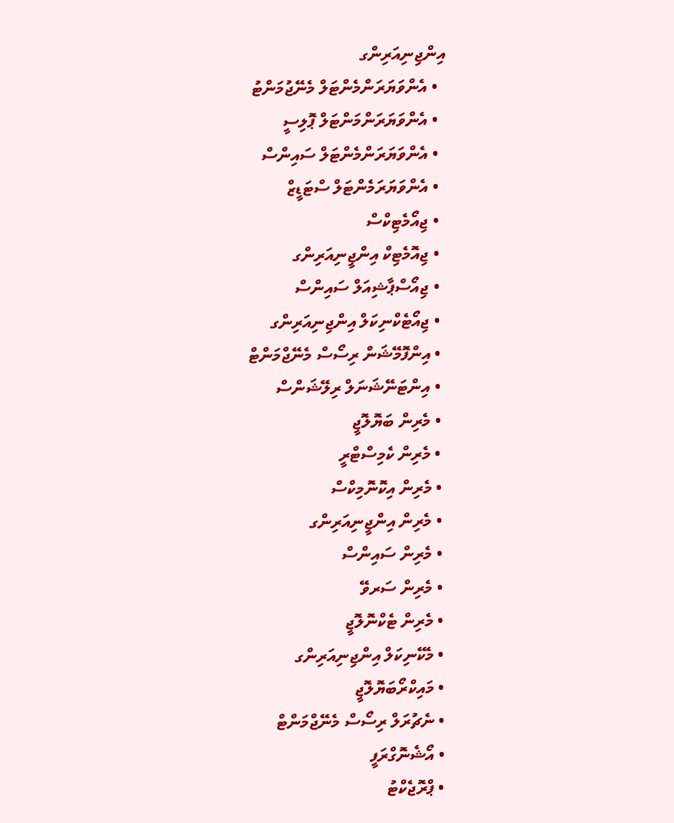އިންޖިނިއަރިންގ
  • އެންވަޔަރަންމެންޓަލް މެނޭޖުމަންޓު
  • އެންވަޔަރަންމަންޓަލް ޕޮލިސީ
  • އެންވަޔަރަންމެންޓަލް ސައިންސް
  • އެންވަޔަރަމެންޓަލް ސްޓަޑީޒް
  • ޖިއޯމެޓިކްސް
  • ޖިއޮމެޓިކް އިންޖީނިއަރިންގ
  • ޖިއޯސްޕާޝިއަލް ސައިންސް
  • ޖިއޯޓެކްނިކަލް އިންޖިނިއަރިންގ
  • އިންފޮމޭޝަން ރިސޯސް މެނޭޖްމަންޓް
  • އިންޓަނޭޝަނަލް ރިލޭޝަންސް
  • މެރިން ބަޔޮލޮޖީ
  • މެރިން ކެމިސްޓްރީ
  • މެރިން އިކޮނޮމިކްސް
  • މެރިން އިންޖީނިއަރިންގ
  • މެރިން ސައިންސް
  • މެރިން ސަރވޭ
  • މެރިން ޓެކްނޮލޮޖީ
  • މެކޭނިކަލް އިންޖިނިއަރިންގ
  • މައިކްރޯބަޔޮލޮޖީ
  • ނެޗުރަލް ރިސޯސް މެނޭޖްމަންޓް
  • އޯޝެނޮގްރަފީ
  • ޕްރޮޖެކްޓު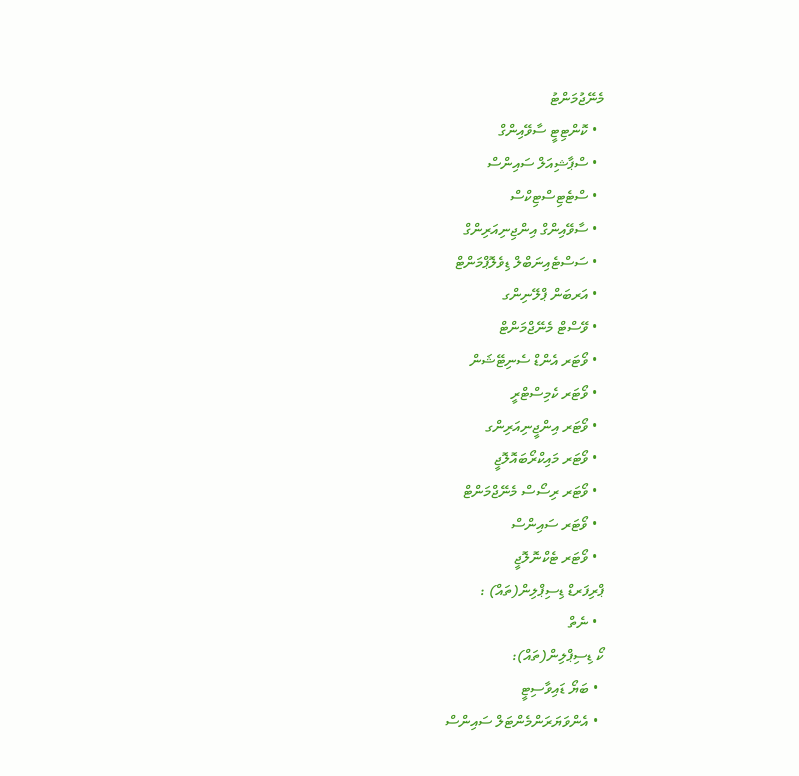މެނޭޖުމަންޓު
  • ކޮންޓިޓީ ސާވޭއިންގް
  • ސްޕާޝިއަލް ސައިންސް
  • ސްޓެޓިސްޓިކްސް
  • ސާވޭއިންގް އިންޖިނިއަރިންގް
  • ސަސްޓެއިނަބްލް ޑިވެލޮޕްމަންޓް
  • އަރބަން ޕްލޭނިންގ
  • ވޭސްޓް މެނޭޖްމަންޓް
  • ވޯޓަރ އެންޑް ސެނިޓޭޝަން
  • ވޯޓަރ ކެމިސްޓްރީ
  • ވޯޓަރ އިންޖީނިއަރިންގ
  • ވޯޓަރ މައިކްރޯބައޮލޮޖީ
  • ވޯޓަރ ރިސޯސް މެނޭޖްމަންޓް
  • ވޯޓަރ ސައިންސް
  • ވޯޓަރ ޓެކްނޮލޮޖީ
ޕްރިފަރޑް ޑިސިޕްލިން(ތައް) :
  • ނެތް
ކޯ ޑިސިޕްލިން(ތައް):
  • ބަޔޯ ޑައިވާސިޓީ
  • އެންވަޔަރަންމެންޓަލް ސައިންސް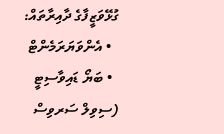ގުޅޭވަޒީފާގެ ދާއިރާތައް:
  • އެންވަޔަރަމެންޓް
  • ބަޔޯ ޑައިވާސިޓީ
(ސިވިލް ސަރވިސް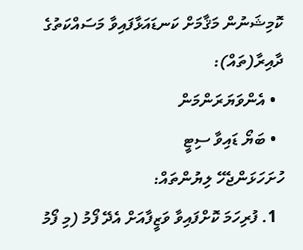ކޮމިޝަނުން މަޤާމަށް ކަނޑައަޅާފައިވާ މަސައްކަތުގެ ދާއިރާ(ތައް):
  • އެންވަޔަރަންމަން
  • ބަޔޯ ޑައިވާ ސިޓީ
ހުށަހަޅަންޖެހޭ ލިޔުންތައް:
  1. ފުރިހަމަ ކޮށްފައިވާ ވަޒީފާއަށް އެދޭ ފޯމު (މި ފޯމު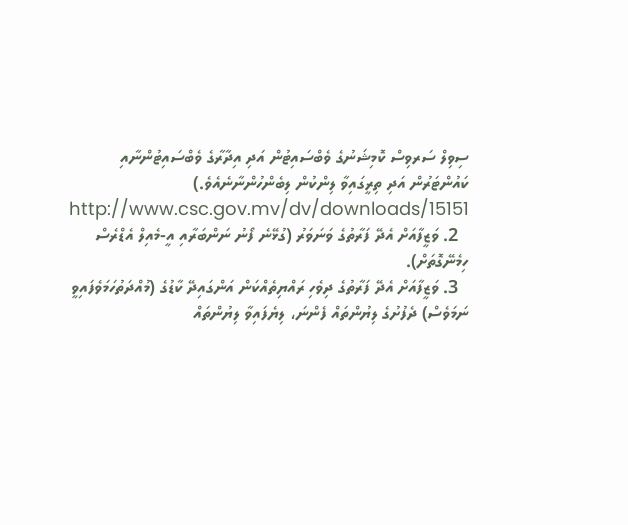ސިވިލް ސަރވިސް ކޮމިޝަނުގެ ވެބްސައިޓުން އަދި އިދާރާގެ ވެބްސައިޓުންނާއި ކައުންޓަރުން އަދި ތިރީގައިވާ ލިންކުން ލިބެންހުންނާނެއެވެ.) http://www.csc.gov.mv/dv/downloads/15151
  2. ވަޒީފާއަށް އެދޭ ފަރާތުގެ ވަނަވަރު (ގުޅޭނެ ފޯނު ނަންބަރާއި އީ-މެއިލް އެޑްރެސް ހިމެނޭގޮތަށް).
  3. ވަޒީފާއަށް އެދޭ ފަރާތުގެ ދިވެހި ރައްޔިތެއްކަން އަންގައިދޭ ކާޑުގެ (މުއްދަތުހަމަވެފައިވީ ނަމަވެސް) ދެފުށުގެ ލިޔުންތައް ފެންނަ، ލިޔެފައިވާ ލިޔުންތައް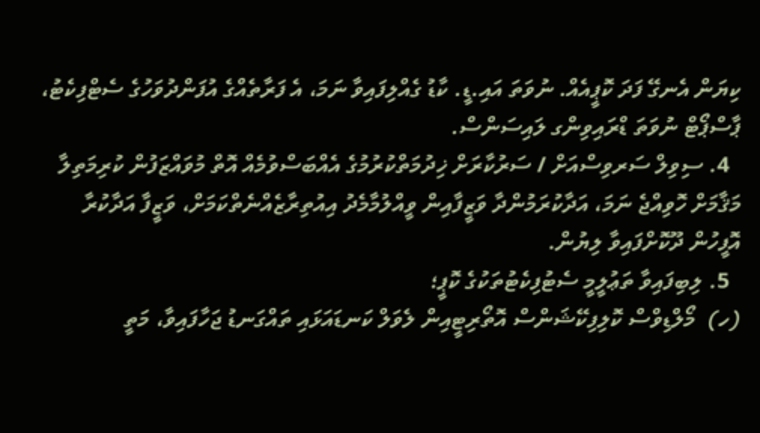ކިޔަން އެނގޭ ފަދަ ކޮޕީއެއް. ނުވަތަ އައި.ޑީ. ކާޑު ގެއްލިފައިވާ ނަމަ، އެ ފަރާތެއްގެ އުފަންދުވަހުގެ ސެޓްފިކެޓު، ޕާސްޕޯޓް ނުވަތަ ޑްރައިވިންގ ލައިސަންސް.
  4. ސިވިލް ސަރވިސްއަށް / ސަރުކާރަށް ޚިދުމަތްކުރުމުގެ އެއްބަސްވުމެއް އޮތް މުވައްޒަފުން ކުރިމަތިލާ މަޤާމަށް ހޮވިއްޖެ ނަމަ، އަދާކުރަމުންދާ ވަޒީފާއިން ވީއްލުމާމެދު އިއުތިރާޒެއްނެތްކަމަށް، ވަޒީފާ އަދާކުރާ އޮފީހުން ދޫކޮށްފައިވާ ލިޔުން.
  5. ލިބިފައިވާ ތަޢުލީމީ ސެޓުފިކެޓުތަކުގެ ކޮޕީ؛
(ހ)  މޯލްޑިވްސް ކޮލިފިކޭޝަންސް އޮތޯރިޓީއިން ލެވަލް ކަނޑައަޅައި ތައްގަނޑު ޖަހާފައިވާ، މަތީ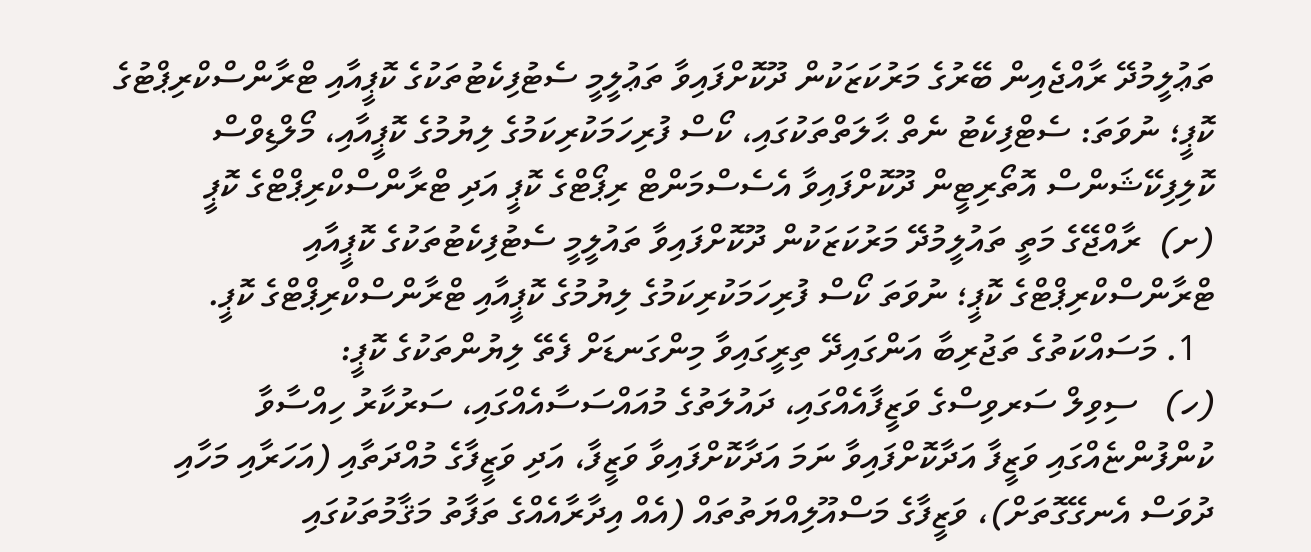ތަޢުލީމުދޭ ރާއްޖެއިން ބޭރުގެ މަރުކަޒަކުން ދޫކޮށްފައިވާ ތަޢުލީމީ ސެޓުފިކެޓުތަކުގެ ކޮޕީއާއި ޓްރާންސްކްރިޕްޓުގެ ކޮޕީ؛ ނުވަތަ: ސެޓްފިކެޓު ނެތް ޙާލަތްތަކުގައި، ކޯސް ފުރިހަމަކުރިކަމުގެ ލިޔުމުގެ ކޮޕީއާއި، މޯލްޑިވްސް ކޮލިފިކޭޝަންސް އޮތޯރިޓީން ދޫކޮށްފައިވާ އެސެސްމަންޓް ރިޕޯޓްގެ ކޮޕީ އަދި ޓްރާންސްކްރިޕްޓްގެ ކޮޕީ
(ށ)  ރާއްޖޭގެ މަތީ ތައުލީމުދޭ މަރުކަޒަކުން ދޫކޮށްފައިވާ ތައުލީމީ ސެޓުފިކެޓުތަކުގެ ކޮޕީއާއި ޓްރާންސްކްރިޕްޓްގެ ކޮޕީ؛ ނުވަތަ ކޯސް ފުރިހަމަކުރިކަމުގެ ލިޔުމުގެ ކޮޕީއާއި ޓްރާންސްކްރިޕްޓްގެ ކޮޕީ.
  1. މަސައްކަތުގެ ތަޖުރިބާ އަންގައިދޭ ތިރީގައިވާ މިންގަނޑަށް ފެތޭ ލިޔުންތަކުގެ ކޮޕީ:
(ހ)   ސިވިލް ސަރވިސްގެ ވަޒީފާއެއްގައި، ދައުލަތުގެ މުއައްސަސާއެއްގައި، ސަރުކާރު ހިއްސާވާ ކުންފުންޏެއްގައި ވަޒީފާ އަދާކޮށްފައިވާ ނަމަ އަދާކޮށްފައިވާ ވަޒީފާ، އަދި ވަޒީފާގެ މުއްދަތާއި (އަހަރާއި މަހާއި ދުވަސް އެނގޭގޮތަށް)، ވަޒީފާގެ މަސްއޫލިއްޔަތުތައް (އެއް އިދާރާއެއްގެ ތަފާތު މަޤާމުތަކުގައި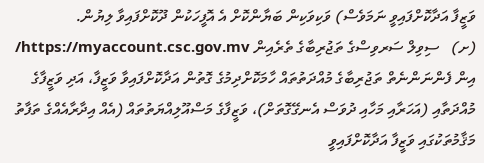ވަޒީފާ އަދާކޮށްފައިވީ ނަމަވެސް) ވަކިވަކިން ބަޔާންކޮށް އެ އޮފީހަކުން ދޫކޮށްފައިވާ ލިޔުން.
(ށ)   ސިވިލް ސަރވިސްގެ ތަޖުރިބާގެ ތެރެއިން https://myaccount.csc.gov.mv/ އިން ފެންނަންނެތް ތަޖުރިބާގެ މުއްދަތުތައް ހާމަކޮށްދިމުގެ ގޮތުން އަދާކޮށްފައިވާ ވަޒީފާ، އަދި ވަޒީފާގެ މުއްދަތާއި (އަހަރާއި މަހާއި ދުވަސް އެނގޭގޮތަށް)، ވަޒީފާގެ މަސްއޫލިއްޔަތުތައް (އެއް އިދާރާއެއްގެ ތަފާތު މަޤާމުތަކުގައި ވަޒީފާ އަދާކޮށްފައިވީ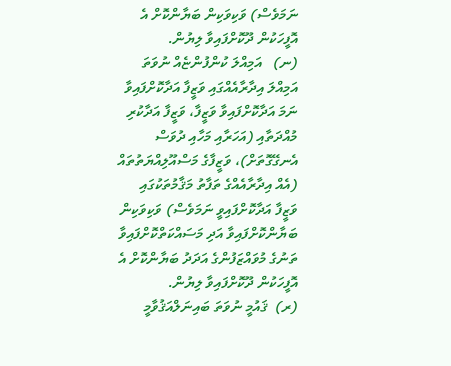ނަމަވެސް) ވަކިވަކިން ބަޔާންކޮށް އެ އޮފީހަކުން ދޫކޮށްފައިވާ ލިޔުން.
(ނ)   އަމިއްލަ ކުންފުންޏެއް ނުވަތަ އަމިއްލަ އިދާރާއެއްގައި ވަޒީފާ އަދާކޮށްފައިވާ ނަމަ އަދާކޮށްފައިވާ ވަޒީފާ، ވަޒީފާ އަދާކުރި މުއްދަތާއި (އަހަރާއި މަހާއި ދުވަސް އެނގޭގޮތަށް)، ވަޒީފާގެ މަސްއޫލިއްޔަތުތައް (އެއް އިދާރާއެއްގެ ތަފާތު މަޤާމުތަކުގައި ވަޒީފާ އަދާކޮށްފައިވީ ނަމަވެސް) ވަކިވަކިން ބަޔާންކޮށްފައިވާ އަދި މަސައްކަތްކޮށްފައިވާ ތަނުގެ މުވައްޒަފުންގެ އަދަދު ބަޔާންކޮށް އެ އޮފީހަކުން ދޫކޮށްފައިވާ ލިޔުން.
(ރ)  ޤައުމީ ނުވަތަ ބައިނަލްއަޤުވާމީ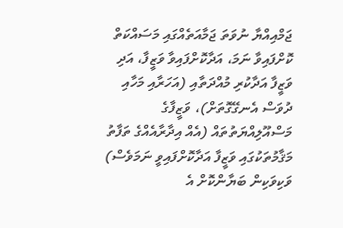ޖަމްއިއްޔާ ނުވަތަ ޖަމާއަތެއްގައި މަސައްކަތް ކޮށްފައިވާ ނަމަ، އަދާކޮށްފައިވާ ވަޒީފާ، އަދި ވަޒީފާ އަދާކުރި މުއްދަތާއި (އަހަރާއި މަހާއި ދުވަސް އެނގޭގޮތަށް)، ވަޒީފާގެ މަސްއޫލިއްޔަތުތައް (އެއް އިދާރާއެއްގެ ތަފާތު މަޤާމުތަކުގައި ވަޒީފާ އަދާކޮށްފައިވީ ނަމަވެސް) ވަކިވަކިން ބަޔާންކޮށް އެ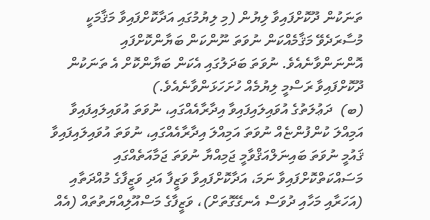ތަނަކުން ދޫކޮށްފައިވާ ލިޔުން (މި ލިޔުމުގައި އަދާކޮށްފައިވާ މަޤާމަކީ މުސާރަދެވޭ މަޤާމެއްކަން ނުވަތަ ނޫންކަން ބަޔާންކޮށްފައި އޮންނަންވާނެއެވެ. ނުވަތަ ބަދަލުގައި އެކަން ބަޔާންކޮށް އެ ތަނަކުން ދޫކޮށްފައިވާ ރަސްމީ ލިޔުމެއް ހުށަހަޅަންވާނެއެވެ.)
(ބ)  ދަޢުލަތުގެ އުވައިލައިފައިވާ އިދާރާއެއްގައި، ނުވަތަ އުވައިލައިފައިވާ އަމިއްލަ ކުންފުންޏެއް ނުވަތަ އަމިއްލަ އިދާރާއެއްގައި، ނުވަތަ އުވައިލައިފައިވާ ޤައުމީ ނުވަތަ ބައިނަލްއަޤްވާމީ ޖަމިއްޔާ ނުވަތަ ޖަމާއަތެއްގައި މަސައްކަތްކޮށްފައިވާ ނަމަ، އަދާކޮށްފައިވާ ވަޒީފާ އަދި ވަޒީފާގެ މުއްދަތާއި (އަހަރާއި މަހާއި ދުވަސް އެނގޭގޮތަށް)، ވަޒީފާގެ މަސްއޫލިއްޔަތުތައް (އެއް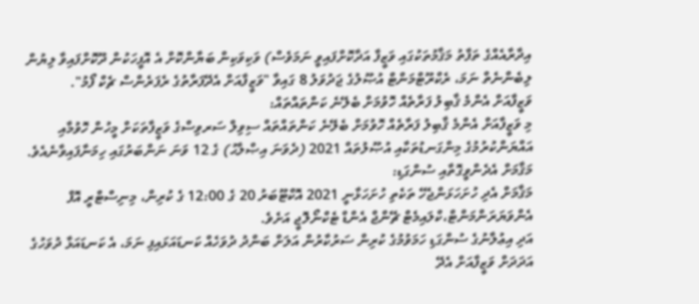އިދާރާއެއްގެ ތަފާތު މަޤާމުތަކުގައި ވަޒީފާ އަދާކޮށްފައިވީ ނަމަވެސް) ވަކިވަކިން ބަޔާންކޮށް އެ އޮފީހަކުން ދޫކޮށްފައިވާ ލިޔުން ލިބެންނެތް ނަމަ، ރެކްރޫޓްމަންޓް އުޞޫލުގެ ޖަދުވަލު 8 ގައިވާ "ވަޒީފާއަށް އެދޭފަރާތުގެ ރެފަރެންސް ޗެކް ފޯމު".
ވަޒީފާއަށް އެންމެ ޤާބިލު ފަރާތެއް ހޮވުމަށް ބެލޭނެ ކަންތައްތައް:
މި ވަޒީފާއަށް އެންމެ ޤާބިލު ފަރާތެއް ހޮވުމަށް ބެލޭނެ ކަންތައްތައް ސިވިލް ސަރވިސްގެ ވަޒީފާތަކަށް މީހުން ހޮވުމާއި އައްޔަންކުރުމުގެ މިންގަނޑުތަކާއި އުޞޫލުތައް 2021 (ދެވަނަ އިޞްލާޙު) ގެ 12 ވަނަ ނަންބަރުގައި ހިމަނާފައިވާނެއެވެ.
މަޤާމަށް އެދެންވީގޮތާއި ސުންގަޑި:
މަޤާމަށް އެދި ހުށަހަޅަންޖެހޭ ތަކެތި ހުށަހަޅާނީ 2021 އޮކްޓޫބަރު 20 ގެ 12:00 ގެ ކުރިން، މިނިސްޓްރީ އޮފް އެންވަޔަރަންމަންޓް،ކްލައިމެޓް ޗޭންޖް އެންޑް ޓެކްނޯލޮޖީ އަށެވެ.
އަދި އިޢުލާނުގެ ސުންގަޑި ހަމަވުމުގެ ކުރިން ސަރުކާރުން އަލަށް ބަންދު ދުވަހެއް ކަނޑައަޅައިފި ނަމަ، އެ ކަނޑައަޅާ ދުވަހުގެ އަދަދަށް ވަޒީފާއަށް އެދޭ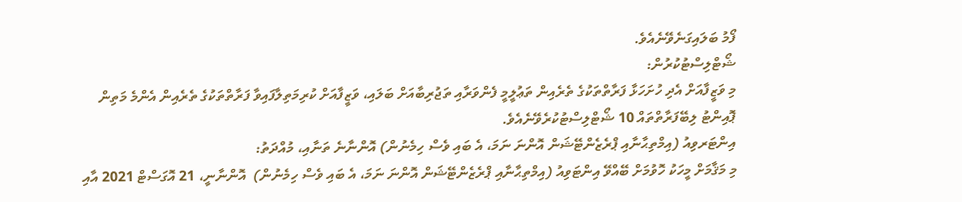ފޯމު ބަލައިގަނެވޭނެއެވެ.
ޝޯޓްލިސްޓުކުރުން:
މި ވަޒީފާއަށް އެދި ހުށަހަޅާ ފަރާތްތަކުގެ ތެރެއިން ތަޢުލީމީ ފެންވަރާއި ތަޖުރިބާއަށް ބަލައި، ވަޒީފާއަށް ކުރިމަތިލާފައިވާ ފަރާތްތަކުގެ ތެރެއިން އެންމެ މަތިން ޕޮއިންޓު ލިބޭފަރާތްތައް 10 ޝޯޓްލިސްޓުކުރެވޭނެއެވެ.
އިންޓަރވިއު (އިމްތިޙާނާއި ޕްރެޒެންޓޭޝަން އޮންނަ ނަމަ، އެ ބައި ވެސް ހިމެނުން) އޮންނާނެ ތަނާއި، މުއްދަތު:
މި މަޤާމަށް މީހަކު ހޮވުމަށް ބޭއްވޭ އިންޓަވިއު (އިމްތިޙާނާއި ޕްރެޒެންޓޭޝަން އޮންނަ ނަމަ، އެ ބައި ވެސް ހިމެނުން)  އޮންނާނީ، 21 އޮގަސްޓް 2021 އާއި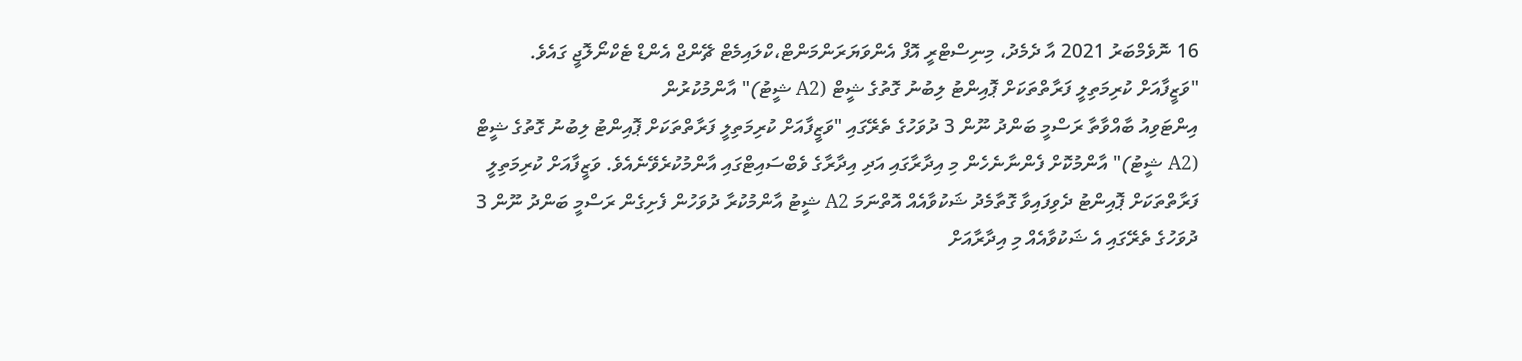16 ނޮވެމްބަރު 2021 އާ ދެމެދު، މިނިސްޓްރީ އޮފް އެންވަޔަރަންމަންޓް،ކްލައިމެޓް ޗޭންޖް އެންޑް ޓެކްނޯލޮޖީ ގައެވެ.
"ވަޒީފާއަށް ކުރިމަތިލީ ފަރާތްތަކަށް ޕޮއިންޓު ލިބުނު ގޮތުގެ ޝީޓް (A2 ޝީޓު)" އާންމުކުރުން
އިންޓަވިއު ބާއްވާތާ ރަސްމީ ބަންދު ނޫން 3 ދުވަހުގެ ތެރޭގައި "ވަޒީފާއަށް ކުރިމަތިލީ ފަރާތްތަކަށް ޕޮއިންޓު ލިބުނު ގޮތުގެ ޝީޓް (A2 ޝީޓު)" އާންމުކޮށް ފެންނާނެހެން މި އިދާރާގައި އަދި އިދާރާގެ ވެބްސައިޓްގައި އާންމުކުރެވޭނެއެވެ. ވަޒީފާއަށް ކުރިމަތިލީ ފަރާތްތަކަށް ޕޮއިންޓު ދެވިފައިވާ ގޮތާމެދު ޝަކުވާއެއް އޮތްނަމަ A2 ޝީޓު އާންމުކުރާ ދުވަހުން ފެށިގެން ރަސްމީ ބަންދު ނޫން 3 ދުވަހުގެ ތެރޭގައި އެ ޝަކުވާއެއް މި އިދާރާއަށް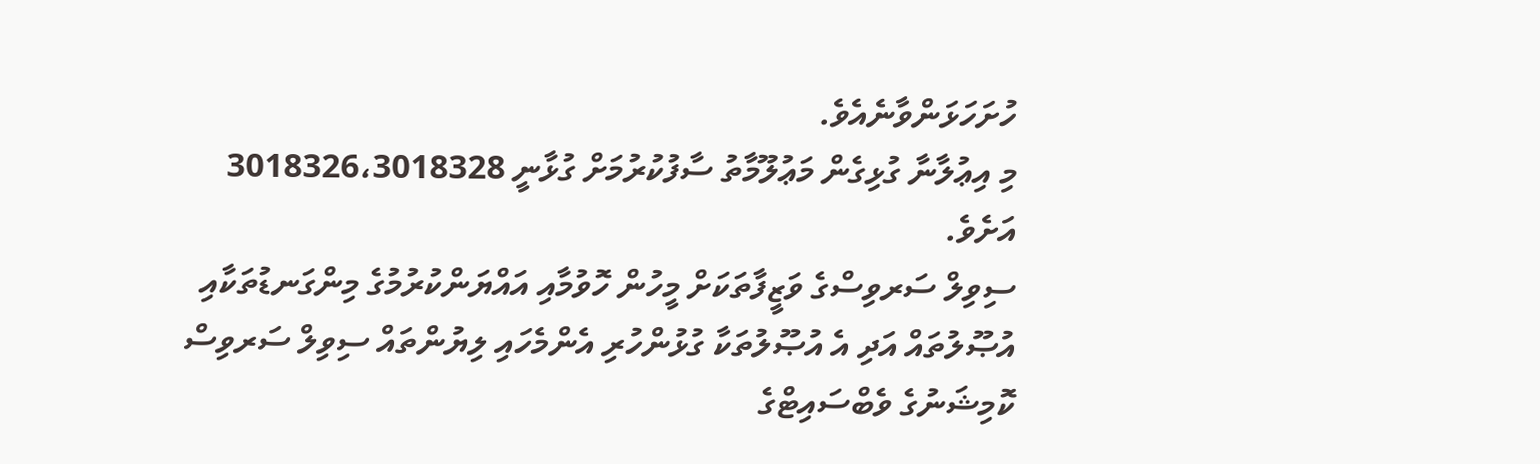ހުށަހަޅަންވާނެއެވެ.
މި އިޢުލާނާ ގުޅިގެން މަޢުލޫމާތު ސާފުކުރުމަށް ގުޅާނީ 3018326،3018328 އަށެވެ.
ސިވިލް ސަރވިސްގެ ވަޒީފާތަކަށް މީހުން ހޮވުމާއި އައްޔަންކުރުމުގެ މިންގަނޑުތަކާއި އުޞޫލުތައް އަދި އެ އުޞޫލުތަކާ ގުޅުންހުރި އެންމެހައި ލިޔުންތައް ސިވިލް ސަރވިސް ކޮމިޝަނުގެ ވެބްސައިޓްގެ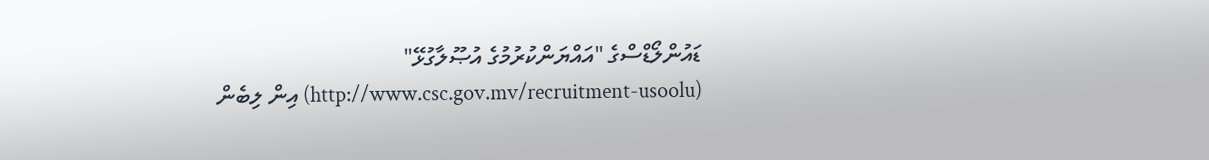ޑައުންލޯޑްސްގެ "އައްޔަންކުރުމުގެ އުޞޫލާގުޅޭ" (http://www.csc.gov.mv/recruitment-usoolu) އިން ލިބެން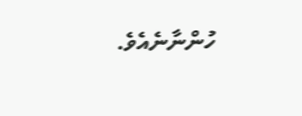ހުންނާނެއެވެ.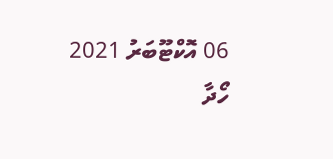06 އޮކްޓޫބަރު 2021
ހޯދާ